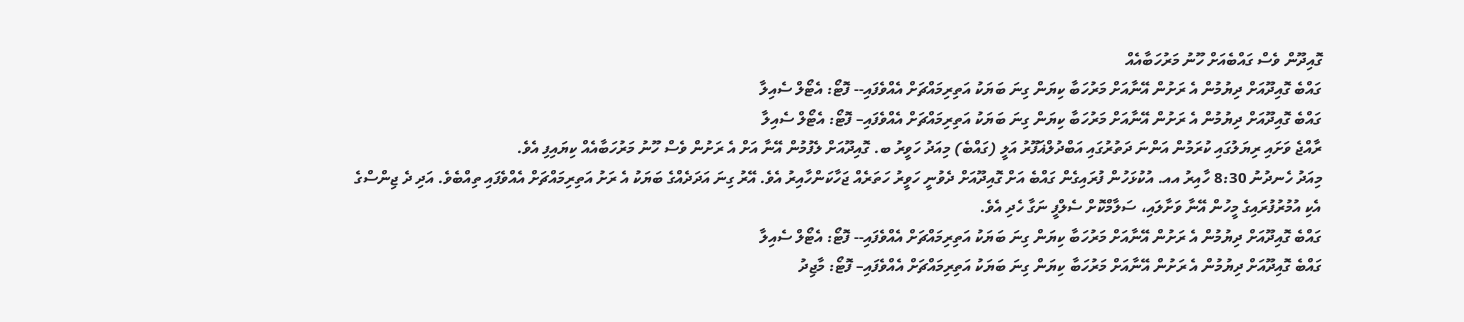ގޮއިދޫން ވެސް ގައްބެއަށް ހޫނު މަރުހަބާއެއް
ގައްބެ ގޮއިދޫއަށް ދިޔުމުން އެ ރަށުން އޭނާއަށް މަރުހަބާ ކިޔަން ގިނަ ބަޔަކު އަތިރިމައްޗަށް އެއްވެފައި-- ފޮޓޯ: އެޓޯލް ސެއިލާ
ގައްބެ ގޮއިދޫއަށް ދިޔުމުން އެ ރަށުން އޭނާއަށް މަރުހަބާ ކިޔަން ގިނަ ބަޔަކު އަތިރިމައްޗަށް އެއްވެފައި– ފޮޓޯ: އެޓޯލް ސެއިލާ
ރާއްޖެ ވަށައި ރިޔަލުގައި ކުރަމުން އަންނަ ދަތުރުގައި އަބްދުލްޣަފޫރު އަލީ (ގައްބެ) މިއަދު ހަވީރު ބ. ގޮއިދޫއަށް ލެފުމުން އޭނާ އަށް އެ ރަށުން ވެސް ހޫނު މަރުހަބާއެއް ކިޔައިފި އެވެ.
މިއަދު ހެނދުނު 8:30 ހާއިރު އއ. އުކުޅަހުން ފުރައިގެން ގައްބެ އަށް ގޮއިދޫއަށް ދެވުނީ ހަވީރު ހަތަރެއް ޖަހާކަންހާއިރު އެވެ. އޭރު ގިނަ އަދަދެއްގެ ބަޔަކު އެ ރަށު އަތިރިމައްޗަށް އެއްވެފައި ތިއްބެވެ. އަދި ދެ ޖިންސްގެ އެކި އުމުރުފުރައިގެ މީހުން އޭނާ ވަށާލައި، ސަލާމްކޮށް ސެލްފީ ނަގާ ހެދި އެވެ.
ގައްބެ ގޮއިދޫއަށް ދިޔުމުން އެ ރަށުން އޭނާއަށް މަރުހަބާ ކިޔަން ގިނަ ބަޔަކު އަތިރިމައްޗަށް އެއްވެފައި-- ފޮޓޯ: އެޓޯލް ސެއިލާ
ގައްބެ ގޮއިދޫއަށް ދިޔުމުން އެ ރަށުން އޭނާއަށް މަރުހަބާ ކިޔަން ގިނަ ބަޔަކު އަތިރިމައްޗަށް އެއްވެފައި– ފޮޓޯ: މާޖިދު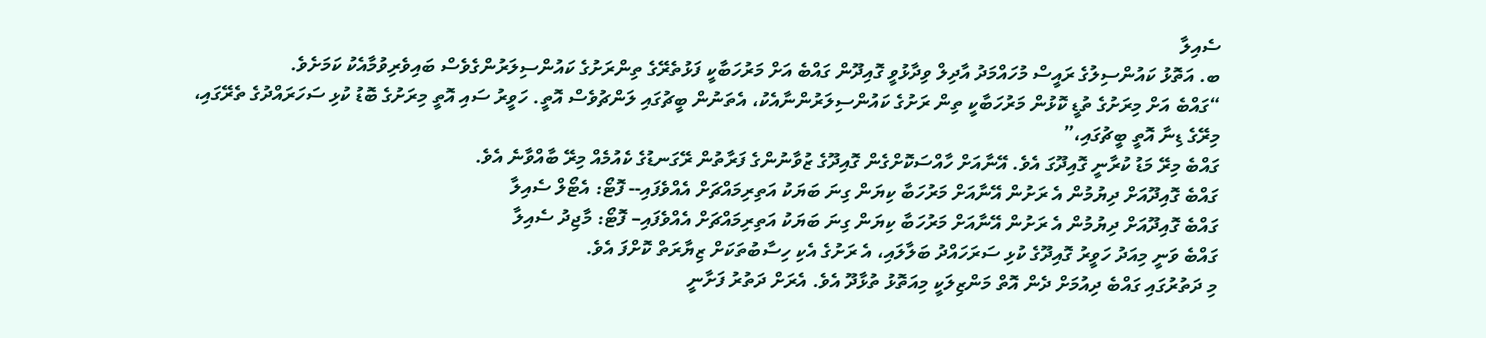ސެއިލާ
ބ. އަތޮޅު ކައުންސިލުގެ ރައީސް މުހައްމަދު އާދިލް ވިދާޅުވީ ގޮއިދޫން ގައްބެ އަށް މަރުހަބާކީ ފަޅުތެރޭގެ ތިންރަށުގެ ކައުންސިލަރުންގެވެސް ބައިވެރިވުމާއެކު ކަމަށެވެ.
“ގައްބެ އަށް މިރަށުގެ ތުޑީ ކޮޅުން މަރުހަބާކީ ތިން ރަށުގެ ކައުންސިލަރުންނާއެކު، އެތަނުން ބީޗުގައި ލަންޗުވެސް އޮތީ. ހަވީރު ސައި އޮތީ މިރަށުގެ ބޮޑު ކުޅި ސަހަރައްދުގެ ތެރޭގައި، މިރޭގެ ޑިނާ އޮތީ ބީޗުގައި،”
ގައްބެ މިރޭ މަޑު ކުރާނީ ގޮއިދޫގަ އެވެ. އޭނާއަށް ހާއްސަކޮށްގެން ގޮއިދޫގެ ޒުވާނުންގެ ފަރާތުން ރޭގަނޑުގެ ކެއުމެއް މިރޭ ބާއްވާނެ އެވެ.
ގައްބެ ގޮއިދޫއަށް ދިޔުމުން އެ ރަށުން އޭނާއަށް މަރުހަބާ ކިޔަން ގިނަ ބަޔަކު އަތިރިމައްޗަށް އެއްވެފައި-- ފޮޓޯ: އެޓޯލް ސެއިލާ
ގައްބެ ގޮއިދޫއަށް ދިޔުމުން އެ ރަށުން އޭނާއަށް މަރުހަބާ ކިޔަން ގިނަ ބަޔަކު އަތިރިމައްޗަށް އެއްވެފައި– ފޮޓޯ: މާޖިދު ސެއިލާ
ގައްބެ ވަނީ މިއަދު ހަވީރު ގޮއިދޫގެ ކުޅި ސަރަހައްދު ބަލާލައި، އެ ރަށުގެ އެކި ހިސާބުތަކަށް ޒިޔާރަތް ކޮށްފަ އެވެ.
މި ދަތުރުގައި ގައްބެ ދިއުމަށް ދެން އޮތް މަންޒިލަކީ މިއަތޮޅު ތުޅާދޫ އެވެ. އެރަށް ދަތުރު ފަށާނީ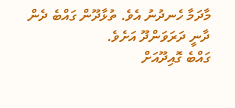މާދަމާ ހެނދުނު އެވެ. ތުޅާދޫން ގައްބެ ދެން ދާނީ ދަރަވަންދޫ އަށެވެ.
ގައްބެ ގޮއިދޫއަށް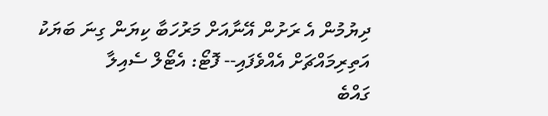ދިޔުމުން އެ ރަށުން އޭނާއަށް މަރުހަބާ ކިޔަން ގިނަ ބަޔަކު އަތިރިމައްޗަށް އެއްވެފައި-- ފޮޓޯ: އެޓޯލް ސެއިލާ
ގައްބެ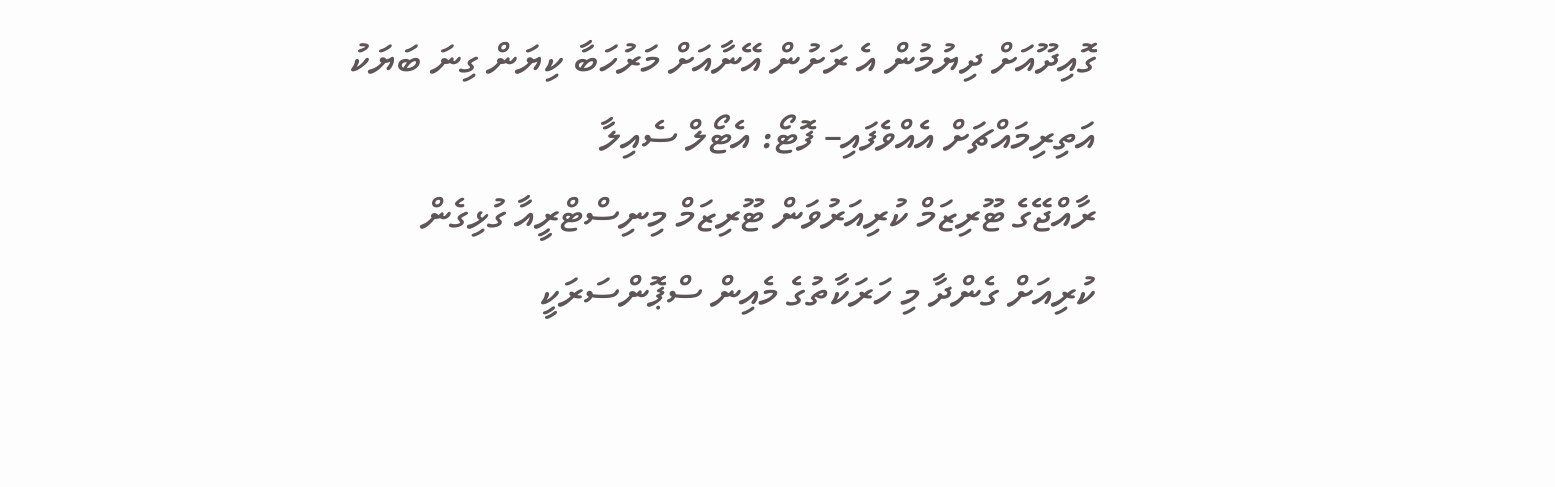ގޮއިދޫއަށް ދިޔުމުން އެ ރަށުން އޭނާއަށް މަރުހަބާ ކިޔަން ގިނަ ބަޔަކު އަތިރިމައްޗަށް އެއްވެފައި– ފޮޓޯ: އެޓޯލް ސެއިލާ
ރާއްޖޭގެ ޓޫރިޒަމް ކުރިއަރުވަން ޓޫރިޒަމް މިނިސްޓްރީއާ ގުޅިގެން ކުރިއަށް ގެންދާ މި ހަރަކާތުގެ މެއިން ސްޕޮންސަރަކީ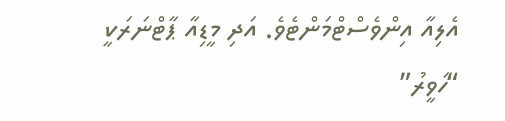އެލިއާ އިންވެސްޓްމަންޓެވެ. އަދި މީޑިއާ ޕާޓްނަރަކީ “ހަވީރު”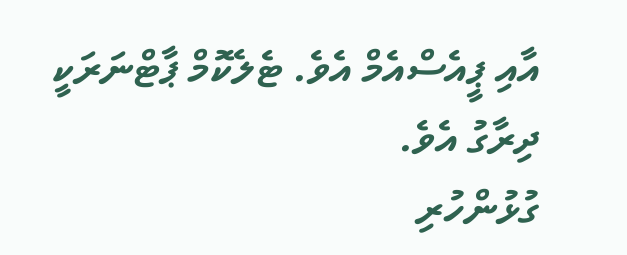އާއި ޕީއެސްއެމް އެވެ. ޓެލެކޮމް ޕާޓްނަރަކީ ދިރާގު އެވެ.
ގުޅުންހުރި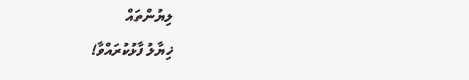ލިޔުންތައް
ޚިޔާލު ފާޅުކުރައްވާ!